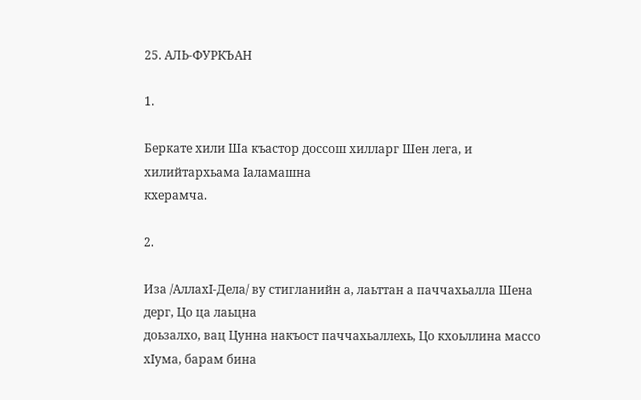25. АЛЬ-ФУРКЪАН

1.

Беркате хили Ша къастор доссош хилларг Шен лега‚ и хилийтархьама Iаламашна
кхерамча.

2.

Иза /АллахI-Дела/ ву стигланийн а‚ лаьттан а паччахьалла Шена дерг‚ Цо ца лаьцна
доьзалхо‚ вац Цунна накъост паччахьаллехь‚ Цо кхоьллина массо хIума‚ барам бина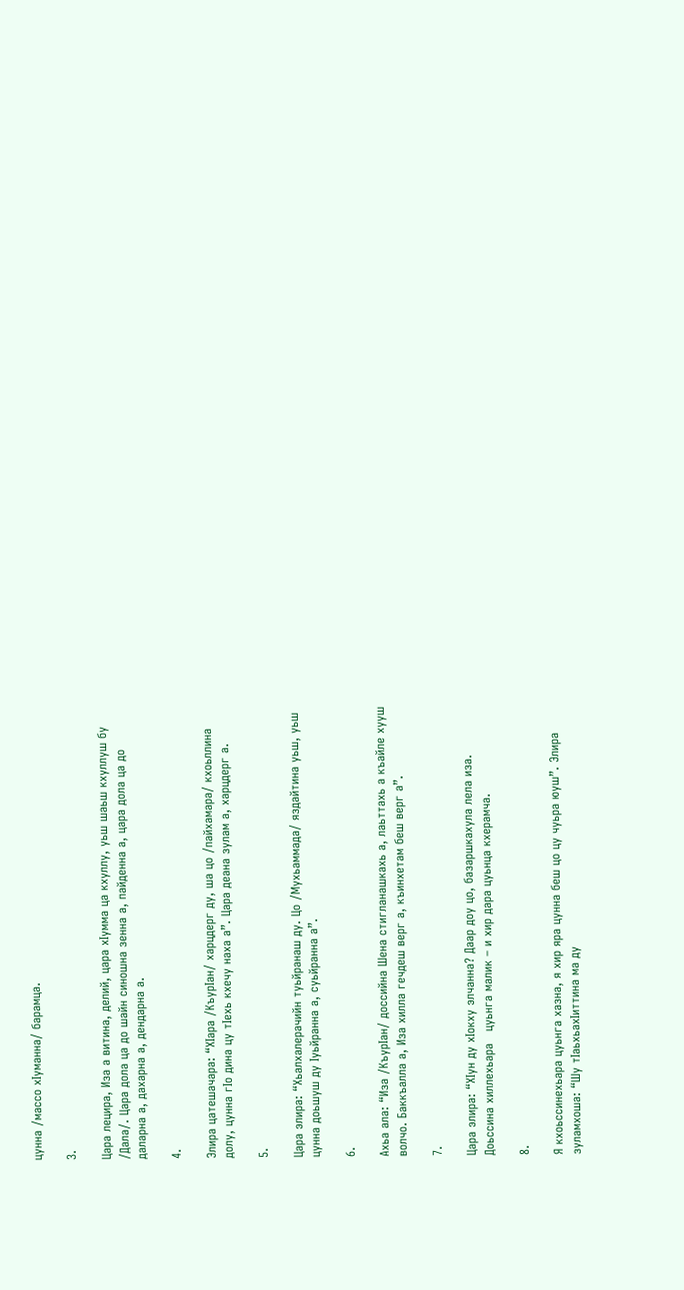цунна /массо хIуманна/ барамца.

3.

Цара лецира‚ Иза а витина‚ делий‚ цара хIумма ца кхуллу‚ уьш шаьш кхуллуш бу
/Дала/. Цара дола ца до шайн синошна зенна а‚ пайденна а‚ цара дола ца до
даларна а‚ дахарна а‚ дендарна а.

4.

Элира цатешачара: “ХIара /КъурIан/ харцдерг ду‚ ша цо /пайхамара/ кхоьллина
долу‚ цунна гIо дина цу тIехь кхечу наха а”. Цара деана зулам а‚ харцдерг а.

5.

Цара элира: “Хьалхалерачийн туьйранаш ду. Цо /Мухьаммада/ яздайтина уьш‚ уьш
цунна доьшуш ду Iуьйранна а‚ суьйранна а”.

6.

Ахьа ала: “Иза /КъурIан/ доссийна Шена стигланашкахь а, лаьттахь а къайле хууш
волчо. Баккъалла а, Иза хилла гечдеш верг а‚ къинхетам беш верг а”.

7.

Цара элира: “ХIун ду хIокху элчанна? Даар доу цо‚ базаршкахула лела иза.
Доьссина хиллехьара   цуьнга малик – и хир дара цуьнца кхерамча.

8.

Я кхоьссинехьара цуьнга хазна‚ я хир яра цунна беш цо цу чуьра юуш”. Элира
зуламхоша: “Шу тIаьхьахIиттина ма ду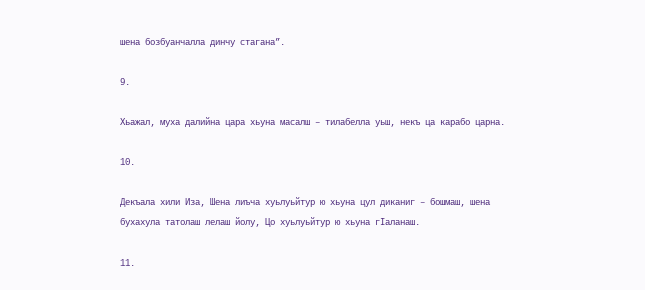шена бозбуанчалла динчу стагана”.

9.

Хьажал‚ муха далийна цара хьуна масалш – тилабелла уьш‚ некъ ца карабо царна.

10.

Декъала хили Иза‚ Шена лиъча хуьлуьйтур ю хьуна цул диканиг – бошмаш‚ шена
бухахула татолаш лелаш йолу‚ Цо хуьлуьйтур ю хьуна гIаланаш.

11.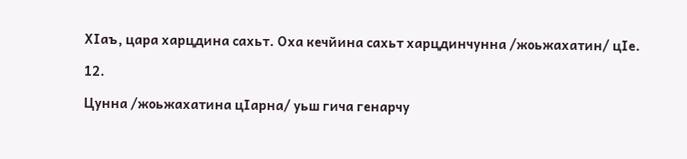ХIаъ‚ цара харцдина сахьт. Оха кечйина сахьт харцдинчунна /жоьжахатин/ цIе.

12.

Цунна /жоьжахатина цIарна/ уьш гича генарчу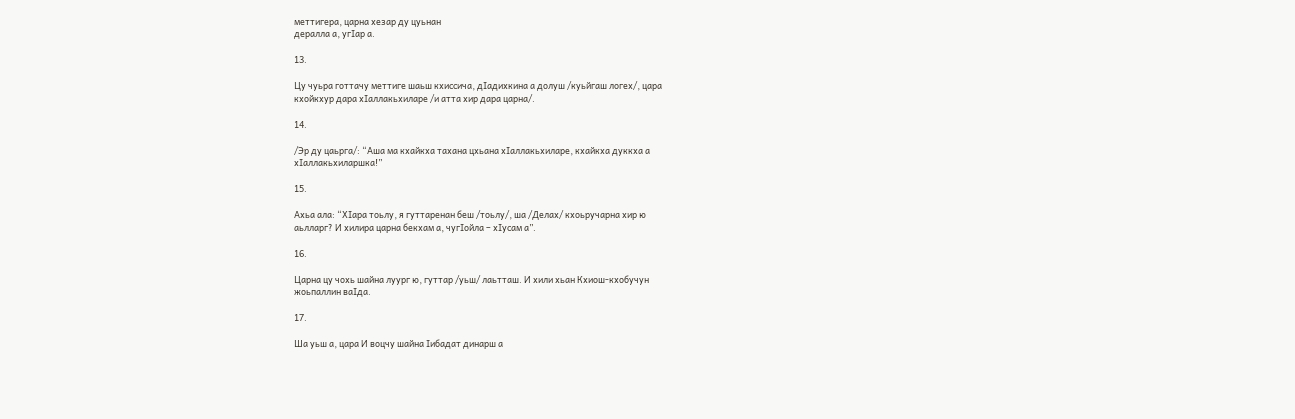меттигера‚ царна хезар ду цуьнан
дералла а‚ угIар а.

13.

Цу чуьра готтачу меттиге шаьш кхиссича‚ дIадихкина а долуш /куьйгаш логех/‚ цара
кхойкхур дара хIаллакьхиларе /и атта хир дара царна/.

14.

/Эр ду цаьрга/: “Аша ма кхайкха тахана цхьана хIаллакьхиларе‚ кхайкха дуккха а
хIаллакьхиларшка!”

15.

Ахьа ала: “ХIара тоьлу‚ я гуттаренан беш /тоьлу/‚ ша /Делах/ кхоьручарна хир ю
аьлларг? И хилира царна бекхам а‚ чугIойла – хIусам а”.

16.

Царна цу чохь шайна луург ю‚ гуттар /уьш/ лаьтташ. И хили хьан Кхиош-кхобучун
жоьпаллин ваIда.

17.

Ша уьш а‚ цара И воцчу шайна Iибадат динарш а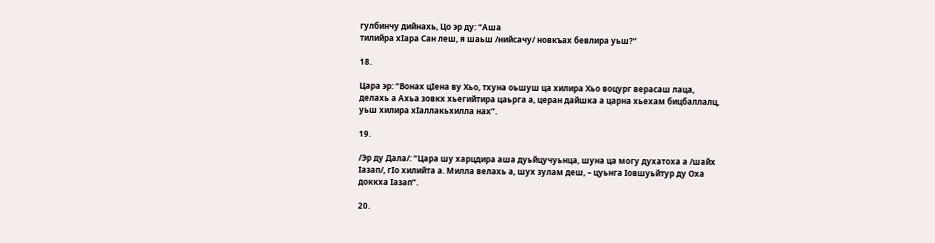гулбинчу дийнахь‚ Цо эр ду: “Аша
тилийра хIара Сан леш‚ я шаьш /нийсачу/ новкъах бевлира уьш?”

18.

Цара эр: “Вонах цIена ву Хьо‚ тхуна оьшуш ца хилира Хьо воцург верасаш лаца‚
делахь а Ахьа зовкх хьегийтира цаьрга а‚ церан дайшка а царна хьехам бицбаллалц‚
уьш хилира хIаллакьхилла нах”.

19.

/Эр ду Дала/: “Цара шу харцдира аша дуьйцучуьнца‚ шуна ца могу духатоха а /шайх
Iазап/‚ гIо хилийта а. Милла велахь а‚ шух зулам деш‚ – цуьнга Iовшуьйтур ду Оха
доккха Iазап”.

20.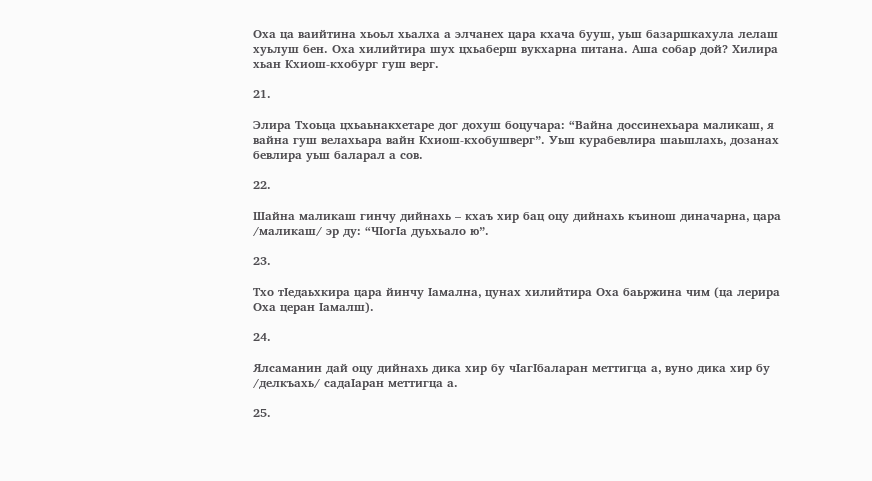Оха ца ваийтина хьоьл хьалха а элчанех цара кхача бууш‚ уьш базаршкахула лелаш
хуьлуш бен. Оха хилийтира шух цхьаберш вукхарна питана. Аша собар дой? Хилира
хьан Кхиош-кхобург гуш верг.

21.

Элира Тхоьца цхьаьнакхетаре дог дохуш боцучара: “Вайна доссинехьара маликаш‚ я
вайна гуш велахьара вайн Кхиош-кхобушверг”. Уьш курабевлира шаьшлахь‚ дозанах
бевлира уьш баларал а сов.

22.

Шайна маликаш гинчу дийнахь – кхаъ хир бац оцу дийнахь къинош диначарна‚ цара
/маликаш/ эр ду: “ЧIогIа дуьхьало ю”.

23.

Тхо тIедаьхкира цара йинчу Iамална‚ цунах хилийтира Оха баьржина чим (ца лерира
Оха церан Iамалш).

24.

Ялсаманин дай оцу дийнахь дика хир бу чIагIбаларан меттигца а‚ вуно дика хир бу
/делкъахь/ садаIаран меттигца а.

25.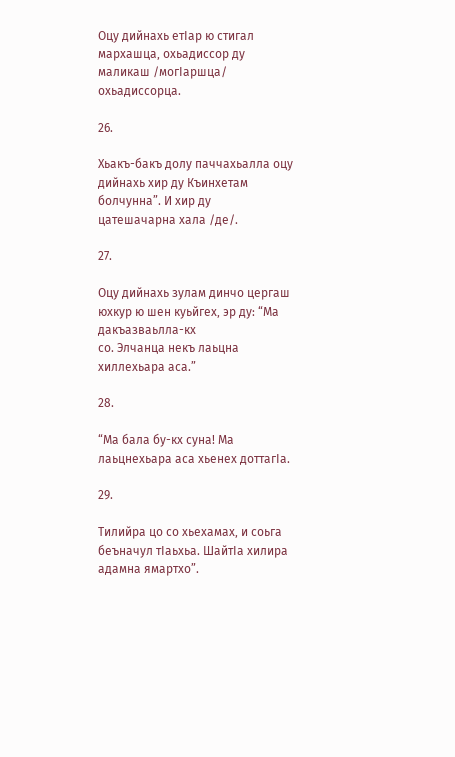Оцу дийнахь етIар ю стигал мархашца‚ охьадиссор ду маликаш /могIаршца/
охьадиссорца.

26.

Хьакъ-бакъ долу паччахьалла оцу дийнахь хир ду Къинхетам болчунна”. И хир ду
цатешачарна хала /де/.

27.

Оцу дийнахь зулам динчо цергаш юхкур ю шен куьйгех‚ эр ду: “Ма дакъазваьлла-кх
со. Элчанца некъ лаьцна хиллехьара аса.”

28.

“Ма бала бу-кх суна! Ма лаьцнехьара аса хьенех доттагIа.

29.

Тилийра цо со хьехамах‚ и соьга беъначул тIаьхьа. ШайтIа хилира адамна ямартхо”.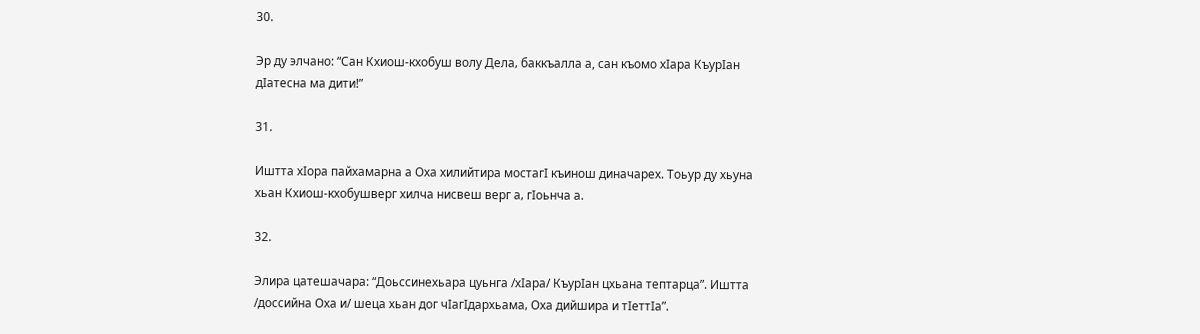30.

Эр ду элчано: “Сан Кхиош-кхобуш волу Дела‚ баккъалла а, сан къомо хIара КъурIан
дIатесна ма дити!”

31.

Иштта хIора пайхамарна а Оха хилийтира мостагI къинош диначарех. Тоьур ду хьуна
хьан Кхиош-кхобушверг хилча нисвеш верг а‚ гIоьнча а.

32.

Элира цатешачара: “Доьссинехьара цуьнга /хIара/ КъурIан цхьана тептарца”. Иштта
/доссийна Оха и/ шеца хьан дог чIагIдархьама‚ Оха дийшира и тIеттIа”.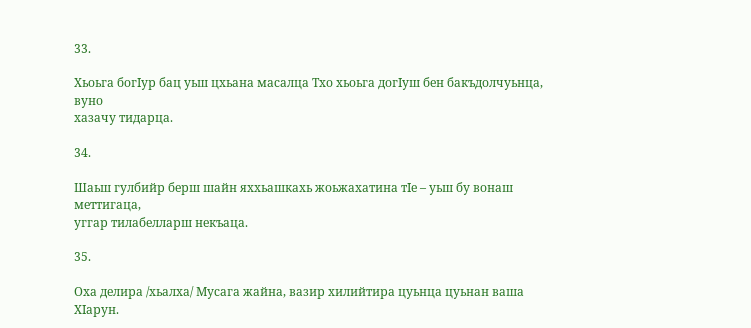33.

Хьоьга богIур бац уьш цхьана масалца Тхо хьоьга догIуш бен бакъдолчуьнца‚ вуно
хазачу тидарца.

34.

Шаьш гулбийр берш шайн яххьашкахь жоьжахатина тIе – уьш бу вонаш меттигаца‚
уггар тилабелларш некъаца.

35.

Оха делира /хьалха/ Мусага жайна‚ вазир хилийтира цуьнца цуьнан ваша ХIарун.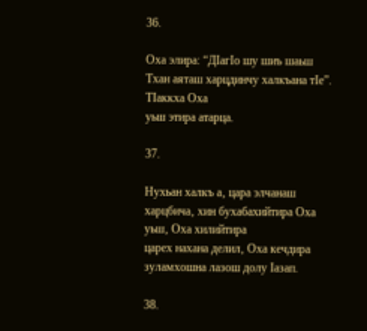36.

Оха элира: “ДIагIо шу шиъ шаьш Тхан аяташ харцдинчу халкъана тIе”. ТIаккха Оха
уьш этира атарца.

37.

Нухьан халкъ а‚ цара элчанаш харцбича‚ хин бухабахийтира Оха уьш‚ Оха хилийтира
царех нахана делил‚ Оха кечдира зуламхошна лазош долу Iазап.

38.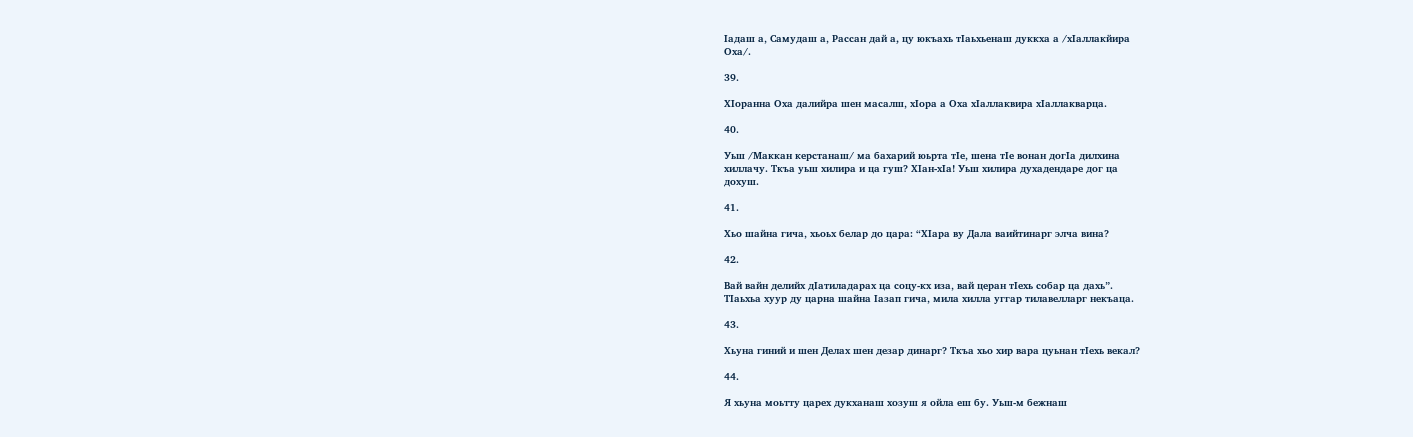Iадаш а‚ Самудаш а‚ Рассан дай а, цу юкъахь тIаьхьенаш дуккха а /хIаллакйира
Оха/.

39.

ХIоранна Оха далийра шен масалш‚ хIора а Оха хIаллаквира хIаллакварца.

40.

Уьш /Маккан керстанаш/ ма бахарий юьрта тIе‚ шена тIе вонан догIа дилхина
хиллачу. Ткъа уьш хилира и ца гуш? ХIан-хIа! Уьш хилира духадендаре дог ца
дохуш.

41.

Хьо шайна гича‚ хьоьх белар до цара: “ХIара ву Дала ваийтинарг элча вина?

42.

Вай вайн делийх дIатиладарах ца соцу-кх иза‚ вай церан тIехь собар ца дахь”.
ТIаьхьа хуур ду царна шайна Iазап гича‚ мила хилла уггар тилавелларг некъаца.

43.

Хьуна гиний и шен Делах шен дезар динарг? Ткъа хьо хир вара цуьнан тIехь векал?

44.

Я хьуна моьтту царех дукханаш хозуш я ойла еш бу. Уьш-м бежнаш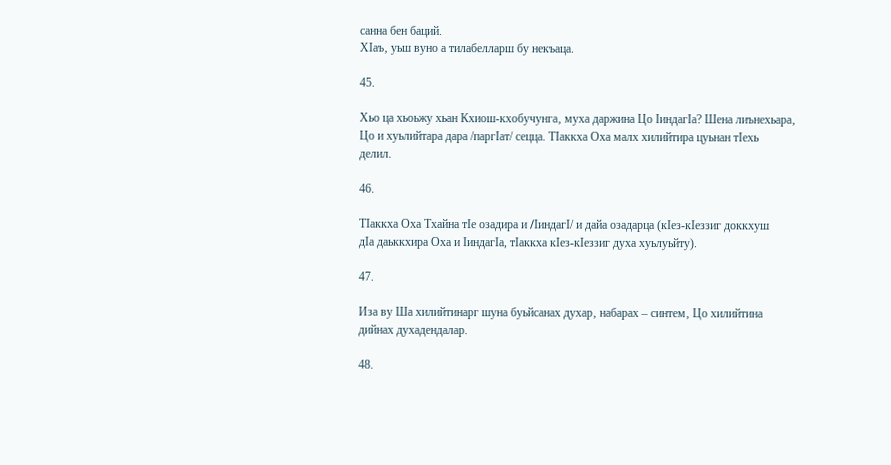санна бен баций.
ХIаъ‚ уьш вуно а тилабелларш бу некъаца.

45.

Хьо ца хьоьжу хьан Кхиош-кхобучунга‚ муха даржина Цо IиндагIа? Шена лиънехьара‚
Цо и хуьлийтара дара /паргIат/ сецца. ТIаккха Оха малх хилийтира цуьнан тIехь
делил.

46.

ТIаккха Оха Тхайна тIе озадира и /IиндагI/ и дайа озадарца (кIез-кIеззиг доккхуш
дIа даьккхира Оха и IиндагIа, тIаккха кIез-кIеззиг духа хуьлуьйту).

47.

Иза ву Ша хилийтинарг шуна буьйсанах духар‚ набарах – синтем‚ Цо хилийтина
дийнах духадендалар.

48.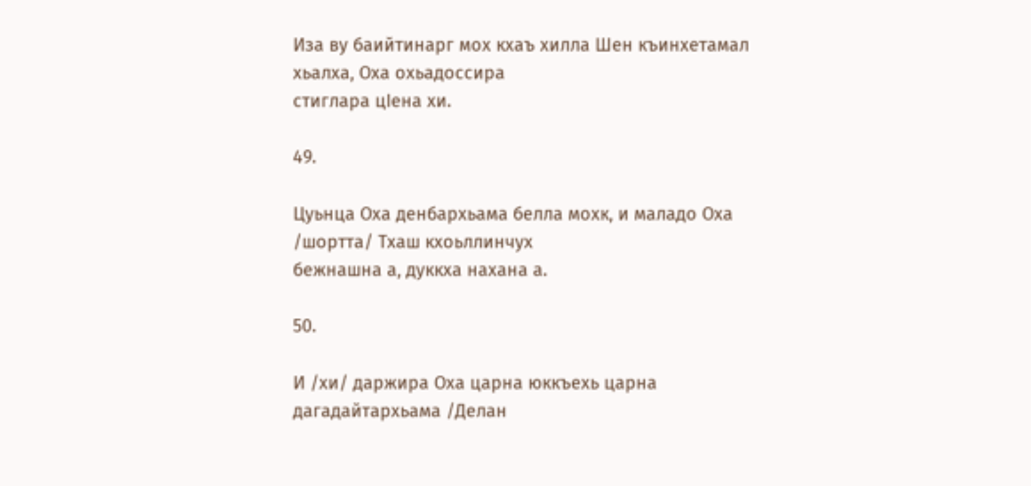Иза ву баийтинарг мох кхаъ хилла Шен къинхетамал хьалха‚ Оха охьадоссира
стиглара цIена хи.

49.

Цуьнца Оха денбархьама белла мохк‚ и маладо Оха /шортта/ Тхаш кхоьллинчух
бежнашна а‚ дуккха нахана а.

50.

И /хи/ даржира Оха царна юккъехь царна дагадайтархьама /Делан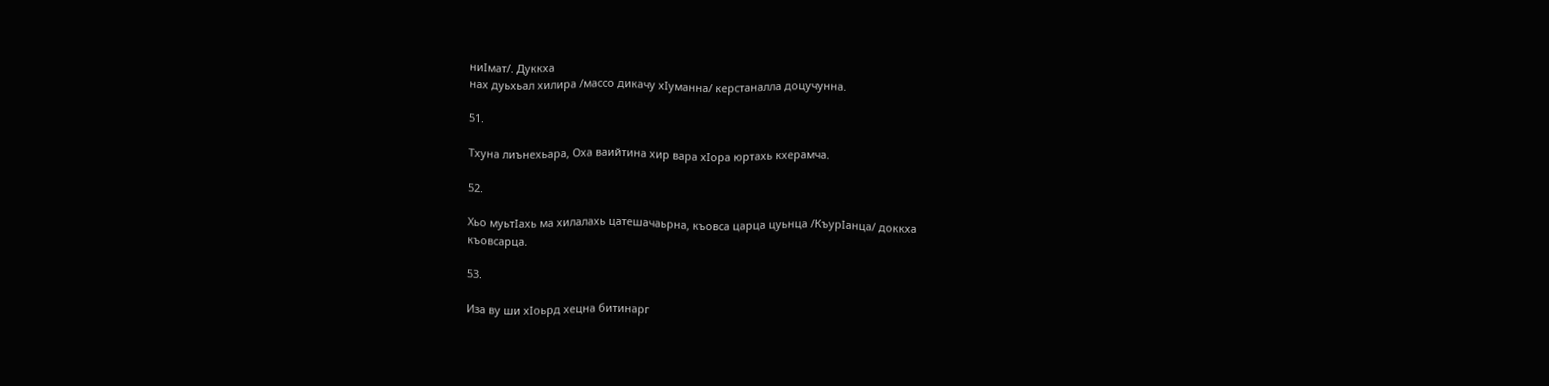ниIмат/. Дуккха
нах дуьхьал хилира /массо дикачу хIуманна/ керстаналла доцучунна.

51.

Тхуна лиънехьара‚ Оха ваийтина хир вара хIора юртахь кхерамча.

52.

Хьо муьтIахь ма хилалахь цатешачаьрна‚ къовса царца цуьнца /КъурIанца/ доккха
къовсарца.

53.

Иза ву ши хIоьрд хецна битинарг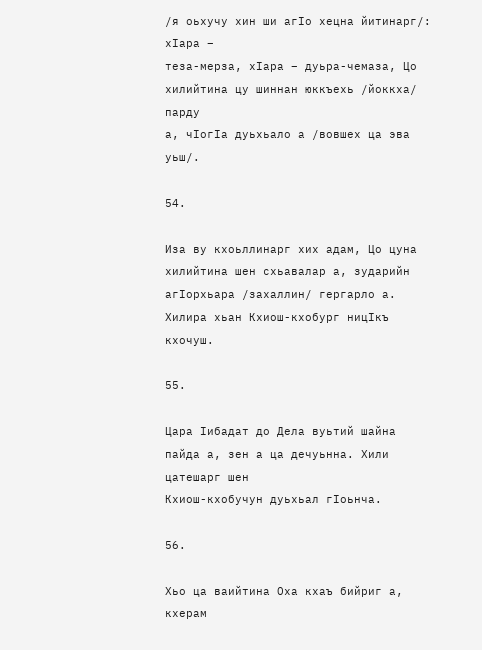/я оьхучу хин ши агIо хецна йитинарг/: хIара –
теза-мерза‚ хIара – дуьра-чемаза‚ Цо хилийтина цу шиннан юккъехь /йоккха/ парду
а‚ чIогIа дуьхьало а /вовшех ца эва уьш/.

54.

Иза ву кхоьллинарг хих адам‚ Цо цуна хилийтина шен схьавалар а‚ зударийн
агIорхьара /захаллин/ гергарло а. Хилира хьан Кхиош-кхобург ницIкъ кхочуш.

55.

Цара Iибадат до Дела вуьтий шайна пайда а‚ зен а ца дечуьнна. Хили цатешарг шен
Кхиош-кхобучун дуьхьал гIоьнча.

56.

Хьо ца ваийтина Оха кхаъ бийриг а‚ кхерам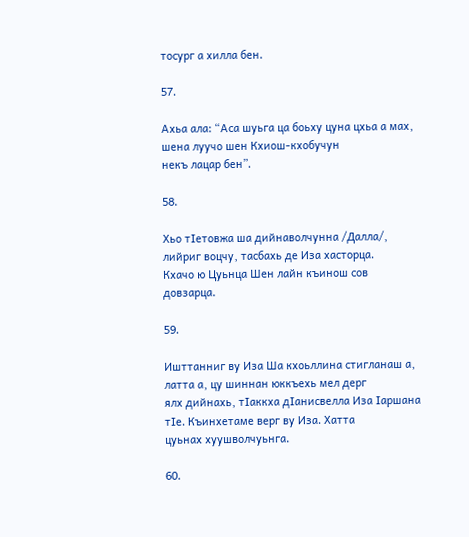тосург а хилла бен.

57.

Ахьа ала: “Аса шуьга ца боьху цуна цхьа а мах‚ шена луучо шен Кхиош-кхобучун
некъ лацар бен”.

58.

Хьо тIетовжа ша дийнаволчунна /Далла/‚ лийриг воцчу‚ тасбахь де Иза хасторца.
Кхачо ю Цуьнца Шен лайн къинош сов довзарца.

59.

Ишттанниг ву Иза Ша кхоьллина стигланаш а‚ латта а‚ цу шиннан юккъехь мел дерг
ялх дийнахь‚ тIаккха дIанисвелла Иза Iаршана тIе. Къинхетаме верг ву Иза. Хатта
цуьнах хуушволчуьнга.

60.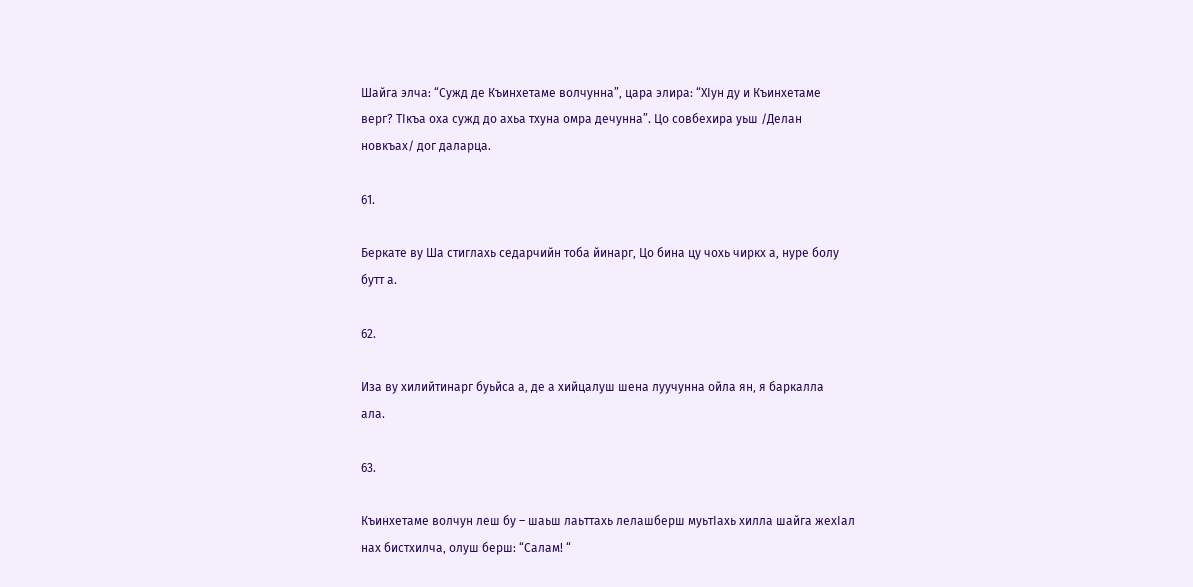Шайга элча: “Сужд де Къинхетаме волчунна”‚ цара элира: “ХIун ду и Къинхетаме
верг? ТIкъа оха сужд до ахьа тхуна омра дечунна”. Цо совбехира уьш /Делан
новкъах/ дог даларца.

61.

Беркате ву Ша стиглахь седарчийн тоба йинарг‚ Цо бина цу чохь чиркх а‚ нуре болу
бутт а.

62.

Иза ву хилийтинарг буьйса а‚ де а хийцалуш шена луучунна ойла ян‚ я баркалла
ала.

63.

Къинхетаме волчун леш бу – шаьш лаьттахь лелашберш муьтIахь хилла шайга жехIал
нах бистхилча‚ олуш берш: “Салам! “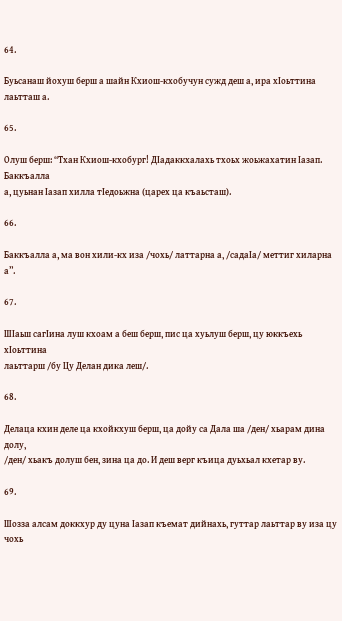64.

Буьсанаш йохуш берш а шайн Кхиош-кхобучун сужд деш а‚ ира хIоьттина лаьтташ а.

65.

Олуш берш: “Тхан Кхиош-кхобург! ДIадаккхалахь тхоьх жоьжахатин Iазап. Баккъалла
а, цуьнан Iазап хилла тIедоьжна (царех ца къаьсташ).

66.

Баккъалла а, ма вон хили-кх иза /чохь/ латтарна а‚ /садаIа/ меттиг хиларна а”.

67.

ШIаьш сагIина луш кхоам а беш берш‚ пис ца хуьлуш берш‚ цу юккъехь хIоьттина
лаьттарш /бу Цу Делан дика леш/.

68.

Делаца кхин деле ца кхойкхуш берш‚ ца дойу са Дала ша /ден/ хьарам дина долу‚
/ден/ хьакъ долуш бен‚ зина ца до. И деш верг къица дуьхьал кхетар ву.

69.

Шозза алсам доккхур ду цуна Iазап къемат дийнахь‚ гуттар лаьттар ву иза цу чохь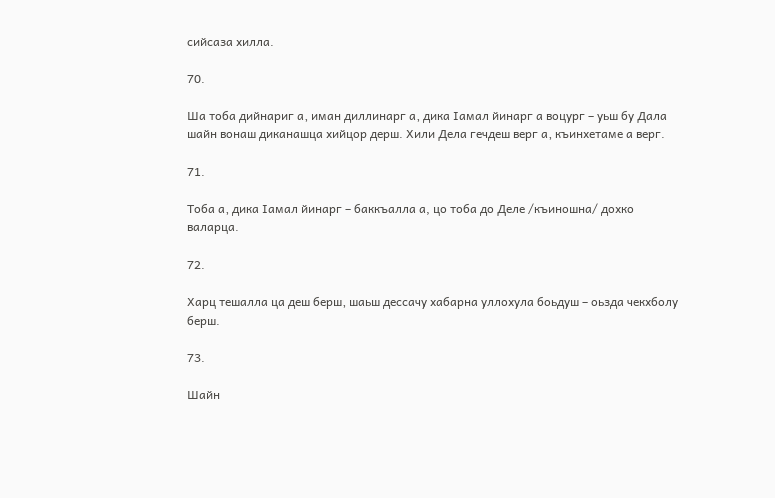сийсаза хилла.

70.

Ша тоба дийнариг а‚ иман диллинарг а‚ дика Iамал йинарг а воцург – уьш бу Дала
шайн вонаш диканашца хийцор дерш. Хили Дела гечдеш верг а‚ къинхетаме а верг.

71.

Тоба а‚ дика Iамал йинарг – баккъалла а, цо тоба до Деле /къиношна/ дохко
валарца.

72.

Харц тешалла ца деш берш‚ шаьш дессачу хабарна уллохула боьдуш – оьзда чекхболу
берш.

73.

Шайн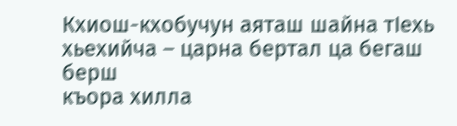Кхиош-кхобучун аяташ шайна тIехь хьехийча – царна бертал ца бегаш берш
къора хилла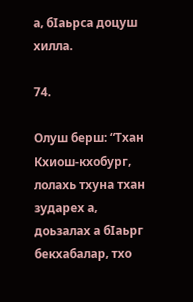а‚ бIаьрса доцуш хилла.

74.

Олуш берш: “Тхан Кхиош-кхобург‚ лолахь тхуна тхан зударех а‚ доьзалах а бIаьрг
бекхабалар‚ тхо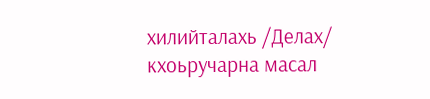хилийталахь /Делах/ кхоьручарна масал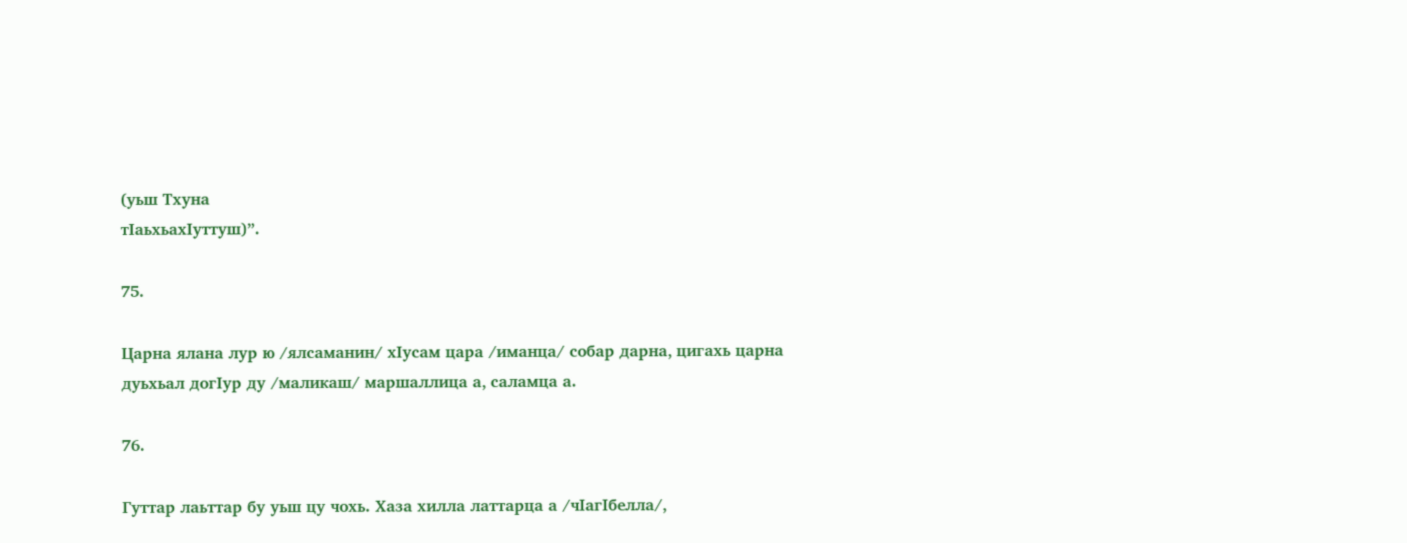(уьш Тхуна
тIаьхьахIуттуш)”.

75.

Царна ялана лур ю /ялсаманин/ хIусам цара /иманца/ собар дарна‚ цигахь царна
дуьхьал догIур ду /маликаш/ маршаллица а‚ саламца а.

76.

Гуттар лаьттар бу уьш цу чохь. Хаза хилла латтарца а /чIагIбелла/‚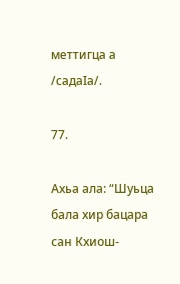меттигца а
/садаIа/.

77.

Ахьа ала: “Шуьца бала хир бацара сан Кхиош-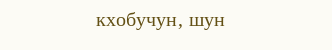кхобучун‚ шун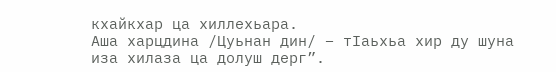кхайкхар ца хиллехьара.
Аша харцдина /Цуьнан дин/ – тIаьхьа хир ду шуна иза хилаза ца долуш дерг”.